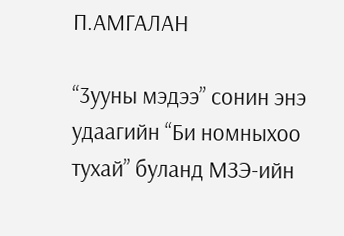П.АМГАЛАН

“3ууны мэдээ” сонин энэ удаагийн “Би номныхоо тухай” буланд МЗЭ-ийн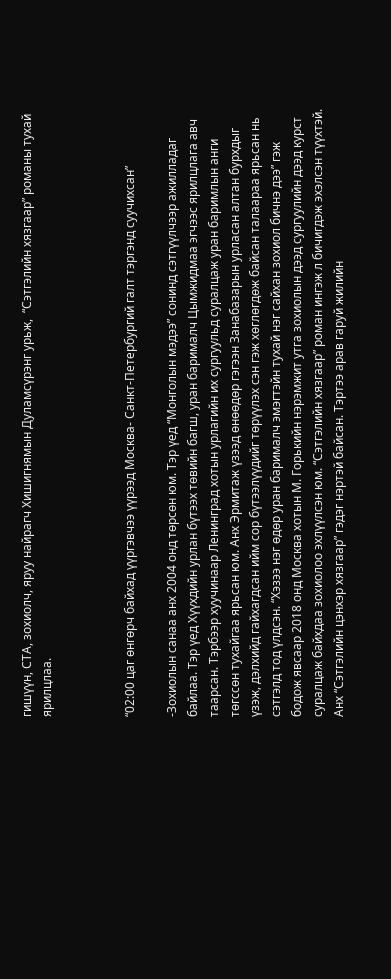гишүүн, СТА, зохиолч, яруу найрагч Хишигнямын Дуламсүрэнг урьж,  “Сэтгэлийн хязгаар” романы тухай ярилцлаа.



“02:00 цаг өнгөрч байхад үүргэвчээ үүрээд Москва- Санкт-Петербургий галт тэргэнд суучихсан”

-Зохиолын санаа анх 2004 онд төрсөн юм. Тэр үед “Монголын мэдээ” сонинд сэтгүүлчээр ажилладаг байлаа. Тэр үед Хүүхдийн урлан бүтээх төвийн багш, уран барималч Цымжидмаа эгчээс ярилцлага авч таарсан. Тэрбээр хуучинаар Ленинград хотын урлагийн их сургуульд суралцаж уран баримлын анги төгссөн тухайгаа ярьсан юм. Анх Эрмитаж үзээд өнөөдөр гэгээн Занабазарын урласан алтан бурхдыг үзэж, дэлхийд гайхагдсан ийм сор бүтээлүүдийг төрүүлэх сэн гэж хөглөгдөж байсан талаараа ярьсан нь сэтгэлд тод үлдсэн. “Хэзээ нэг өдөр уран барималч эмэгтэйн тухай нэг сайхан зохиол бичнэ дээ” гэж бодож явсаар 2018 онд Москва хотын М. Горькийн нэрэмжит утга зохиолын дээд сургуулийн дээд курст суралцаж байхдаа зохиолоо эхлүүлсэн юм. “Сэтгэлийн хязгаар” роман ингэж л бичигдэж эхэлсэн түүхтэй.
Анх “Сэтгэлийн цэнхэр хязгаар” гэдэг нэртэй байсан. Тэртээ арав гаруй жилийн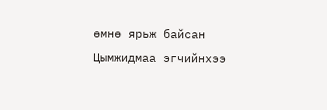өмнө ярьж байсан Цымжидмаа эгчийнхээ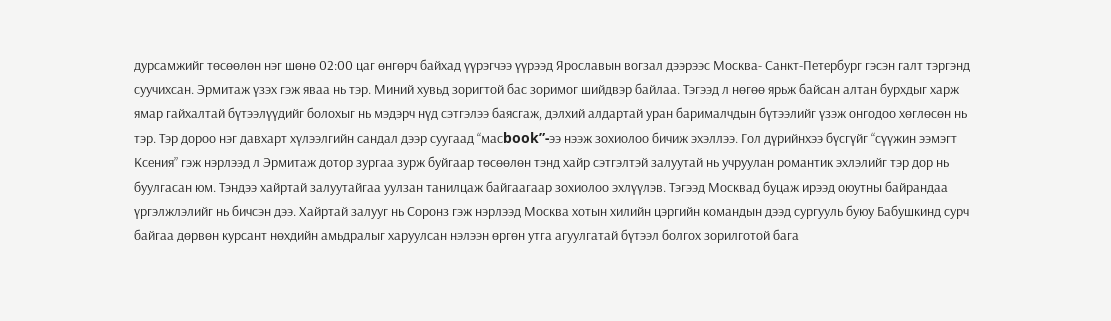дурсамжийг төсөөлөн нэг шөнө 02:00 цаг өнгөрч байхад үүрэгчээ үүрээд Ярославын вогзал дээрээс Москва- Санкт-Петербург гэсэн галт тэргэнд суучихсан. Эрмитаж үзэх гэж яваа нь тэр. Миний хувьд зоригтой бас зоримог шийдвэр байлаа. Тэгээд л нөгөө ярьж байсан алтан бурхдыг харж ямар гайхалтай бүтээлүүдийг болохыг нь мэдэрч нүд сэтгэлээ баясгаж, дэлхий алдартай уран барималчдын бүтээлийг үзэж онгодоо хөглөсөн нь тэр. Тэр дороо нэг давхарт хүлээлгийн сандал дээр суугаад “масbook”-ээ нээж зохиолоо бичиж эхэллээ. Гол дүрийнхээ бүсгүйг “сүүжин ээмэгт Ксения” гэж нэрлээд л Эрмитаж дотор зургаа зурж буйгаар төсөөлөн тэнд хайр сэтгэлтэй залуутай нь учруулан романтик эхлэлийг тэр дор нь буулгасан юм. Тэндээ хайртай залуутайгаа уулзан танилцаж байгаагаар зохиолоо эхлүүлэв. Тэгээд Москвад буцаж ирээд оюутны байрандаа үргэлжлэлийг нь бичсэн дээ. Хайртай залууг нь Соронз гэж нэрлээд Москва хотын хилийн цэргийн командын дээд сургууль буюу Бабушкинд сурч байгаа дөрвөн курсант нөхдийн амьдралыг харуулсан нэлээн өргөн утга агуулгатай бүтээл болгох зорилготой бага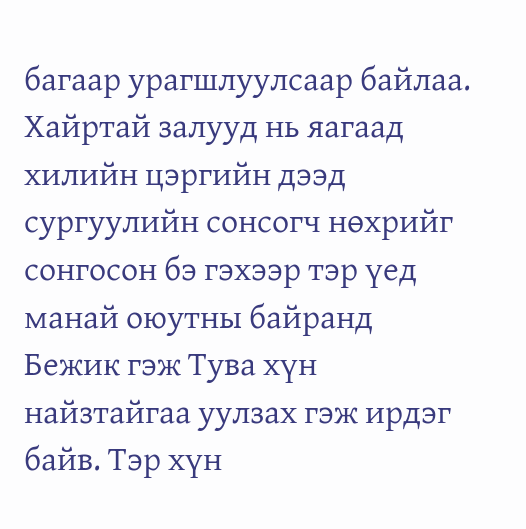багаар урагшлуулсаар байлаа. Хайртай залууд нь яагаад хилийн цэргийн дээд сургуулийн сонсогч нөхрийг сонгосон бэ гэхээр тэр үед манай оюутны байранд Бежик гэж Тува хүн найзтайгаа уулзах гэж ирдэг байв. Тэр хүн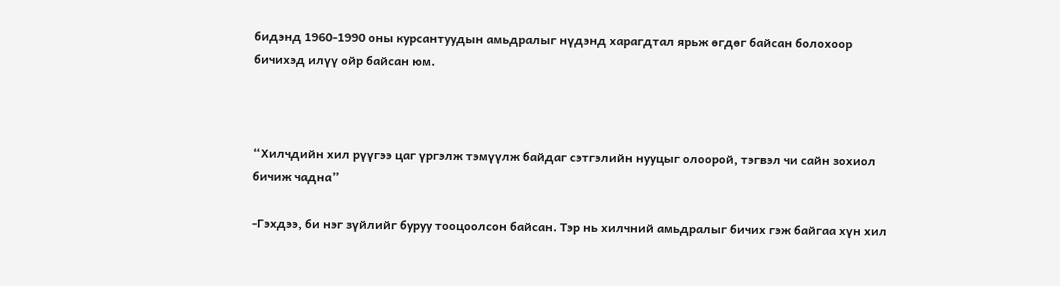бидэнд 1960-1990 оны курсантуудын амьдралыг нүдэнд харагдтал ярьж өгдөг байсан болохоор бичихэд илүү ойр байсан юм.



“Хилчдийн хил рүүгээ цаг үргэлж тэмүүлж байдаг сэтгэлийн нууцыг олоорой, тэгвэл чи сайн зохиол бичиж чадна”

-Гэхдээ, би нэг зүйлийг буруу тооцоолсон байсан. Тэр нь хилчний амьдралыг бичих гэж байгаа хүн хил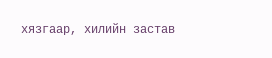хязгаар, хилийн застав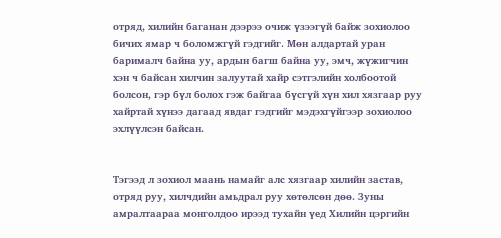отряд, хилийн баганан дээрээ очиж үзээгүй байж зохиолоо бичих ямар ч боломжгүй гэдгийг. Мөн алдартай уран барималч байна уу, ардын багш байна уу, эмч, жүжигчин хэн ч байсан хилчин залуутай хайр сэтгэлийн холбоотой болсон, гэр бүл болох гэж байгаа бүсгүй хүн хил хязгаар руу хайртай хүнээ дагаад явдаг гэдгийг мэдэхгүйгээр зохиолоо эхлүүлсэн байсан.


Тэгээд л зохиол маань намайг алс хязгаар хилийн застав, отряд руу, хилчдийн амьдрал руу хөтөлсөн дөө. Зуны амралтаараа монголдоо ирээд тухайн үед Хилийн цэргийн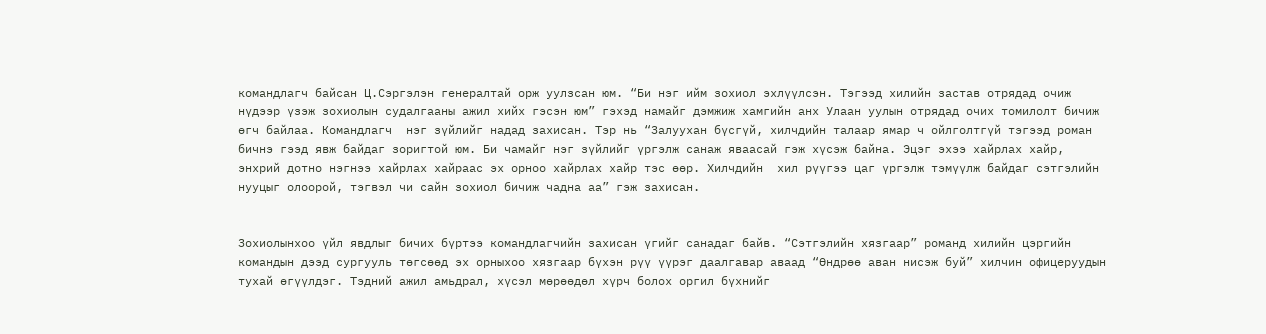командлагч байсан Ц.Сэргэлэн генералтай орж уулзсан юм. “Би нэг ийм зохиол эхлүүлсэн. Тэгээд хилийн застав отрядад очиж нүдээр үзэж зохиолын судалгааны ажил хийх гэсэн юм” гэхэд намайг дэмжиж хамгийн анх Улаан уулын отрядад очих томилолт бичиж өгч байлаа. Командлагч  нэг зүйлийг надад захисан. Тэр нь “Залуухан бүсгүй, хилчдийн талаар ямар ч ойлголтгүй тэгээд роман бичнэ гээд явж байдаг зоригтой юм. Би чамайг нэг зүйлийг үргэлж санаж яваасай гэж хүсэж байна. Эцэг эхээ хайрлах хайр, энхрий дотно нэгнээ хайрлах хайраас эх орноо хайрлах хайр тэс өөр. Хилчдийн  хил рүүгээ цаг үргэлж тэмүүлж байдаг сэтгэлийн нууцыг олоорой, тэгвэл чи сайн зохиол бичиж чадна аа” гэж захисан.


Зохиолынхоо үйл явдлыг бичих бүртээ командлагчийн захисан үгийг санадаг байв. “Сэтгэлийн хязгаар” романд хилийн цэргийн командын дээд сургууль төгсөөд эх орныхоо хязгаар бүхэн рүү үүрэг даалгавар аваад “Өндрөө аван нисэж буй” хилчин офицеруудын тухай өгүүлдэг. Тэдний ажил амьдрал, хүсэл мөрөөдөл хүрч болох оргил бүхнийг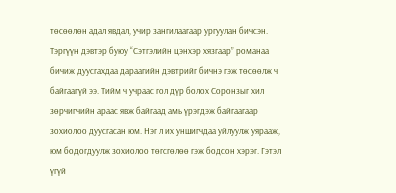төсөөлөн адал явдал, учир зангилаагаар ургуулан бичсэн. Тэргүүн дэвтэр буюу “Сэтгэлийн цэнхэр хязгаар” романаа бичиж дуусгахдаа дараагийн дэвтрийг бичнэ гэж төсөөлж ч байгаагүй ээ. Тийм ч учраас гол дүр болох Соронзыг хил зөрчигчийн араас явж байгаад амь үрэгдэж байгаагаар зохиолоо дуусгасан юм. Нэг л их уншигчдаа уйлуулж уярааж, юм бодогдуулж зохиолоо төгсгөлөө гэж бодсон хэрэг. Гэтэл үгүй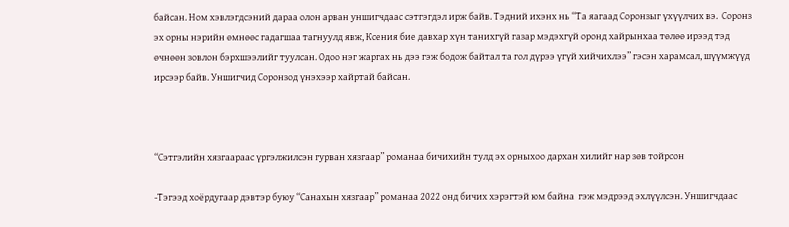байсан. Ном хэвлэгдсэний дараа олон арван уншигчдаас сэтгэгдэл ирж байв. Тэдний ихэнх нь “Та яагаад Соронзыг үхүүлчих вэ.  Соронз эх орны нэрийн өмнөөс гадагшаа тагнуулд явж, Ксения бие давхар хүн танихгүй газар мэдэхгүй оронд хайрынхаа төлөө ирээд тэд өчнөөн зовлон бэрхшээлийг туулсан. Одоо нэг жаргах нь дээ гэж бодож байтал та гол дүрээ үгүй хийчихлээ” гэсэн харамсал, шүүмжүүд ирсээр байв. Уншигчид Соронзод үнэхээр хайртай байсан.



“Сэтгэлийн хязгаараас үргэлжилсэн гурван хязгаар” романаа бичихийн тулд эх орныхоо дархан хилийг нар зөв тойрсон

-Тэгээд хоёрдугаар дэвтэр буюу “Санахын хязгаар” романаа 2022 онд бичих хэрэгтэй юм байна  гэж мэдрээд эхлүүлсэн. Уншигчдаас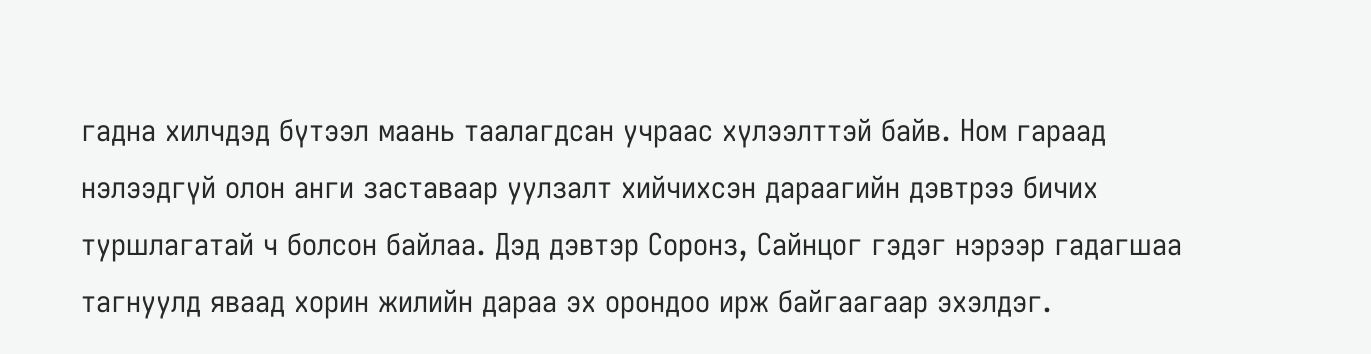гадна хилчдэд бүтээл маань таалагдсан учраас хүлээлттэй байв. Ном гараад нэлээдгүй олон анги заставаар уулзалт хийчихсэн дараагийн дэвтрээ бичих туршлагатай ч болсон байлаа. Дэд дэвтэр Соронз, Сайнцог гэдэг нэрээр гадагшаа тагнуулд яваад хорин жилийн дараа эх орондоо ирж байгаагаар эхэлдэг.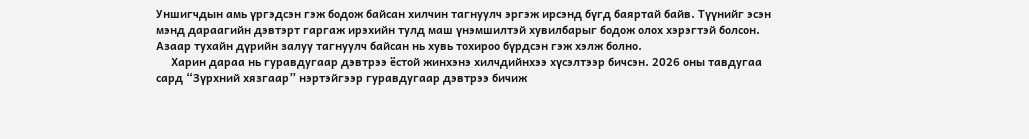Уншигчдын амь үргэдсэн гэж бодож байсан хилчин тагнуулч эргэж ирсэнд бүгд баяртай байв. Түүнийг эсэн мэнд дараагийн дэвтэрт гаргаж ирэхийн тулд маш үнэмшилтэй хувилбарыг бодож олох хэрэгтэй болсон. Азаар тухайн дүрийн залуу тагнуулч байсан нь хувь тохироо бүрдсэн гэж хэлж болно.
     Харин дараа нь гуравдугаар дэвтрээ ёстой жинхэнэ хилчдийнхээ хүсэлтээр бичсэн. 2026 оны тавдугаа сард “Зүрхний хязгаар” нэртэйгээр гуравдугаар дэвтрээ бичиж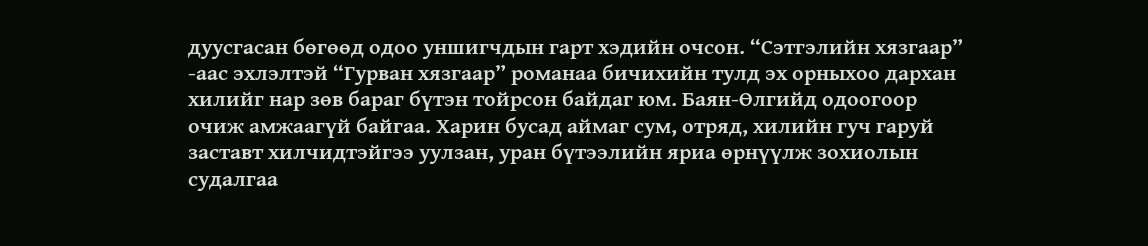дуусгасан бөгөөд одоо уншигчдын гарт хэдийн очсон. “Сэтгэлийн хязгаар” -аас эхлэлтэй “Гурван хязгаар” романаа бичихийн тулд эх орныхоо дархан хилийг нар зөв бараг бүтэн тойрсон байдаг юм. Баян-Өлгийд одоогоор очиж амжаагүй байгаа. Харин бусад аймаг сум, отряд, хилийн гуч гаруй заставт хилчидтэйгээ уулзан, уран бүтээлийн яриа өрнүүлж зохиолын судалгаа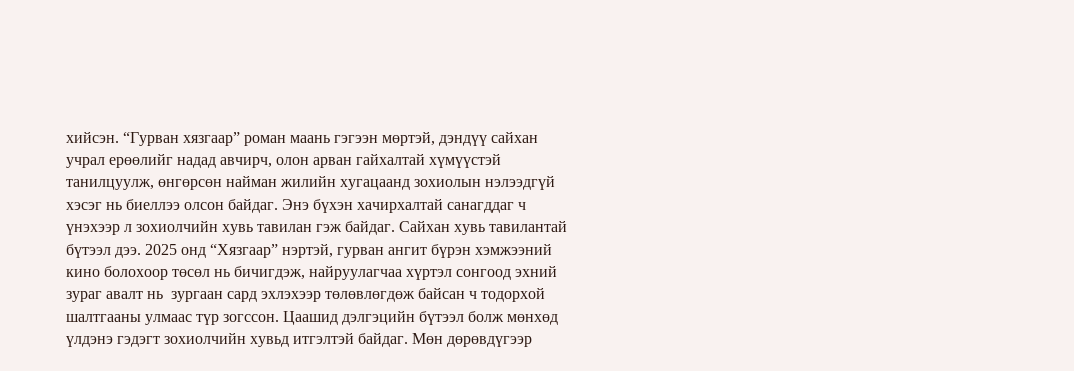хийсэн. “Гурван хязгаар” роман маань гэгээн мөртэй, дэндүү сайхан учрал ерөөлийг надад авчирч, олон арван гайхалтай хүмүүстэй танилцуулж, өнгөрсөн найман жилийн хугацаанд зохиолын нэлээдгүй хэсэг нь биеллээ олсон байдаг. Энэ бүхэн хачирхалтай санагддаг ч үнэхээр л зохиолчийн хувь тавилан гэж байдаг. Сайхан хувь тавилантай бүтээл дээ. 2025 онд “Хязгаар” нэртэй, гурван ангит бүрэн хэмжээний кино болохоор төсөл нь бичигдэж, найруулагчаа хүртэл сонгоод эхний зураг авалт нь  зургаан сард эхлэхээр төлөвлөгдөж байсан ч тодорхой шалтгааны улмаас түр зогссон. Цаашид дэлгэцийн бүтээл болж мөнхөд үлдэнэ гэдэгт зохиолчийн хувьд итгэлтэй байдаг. Мөн дөрөвдүгээр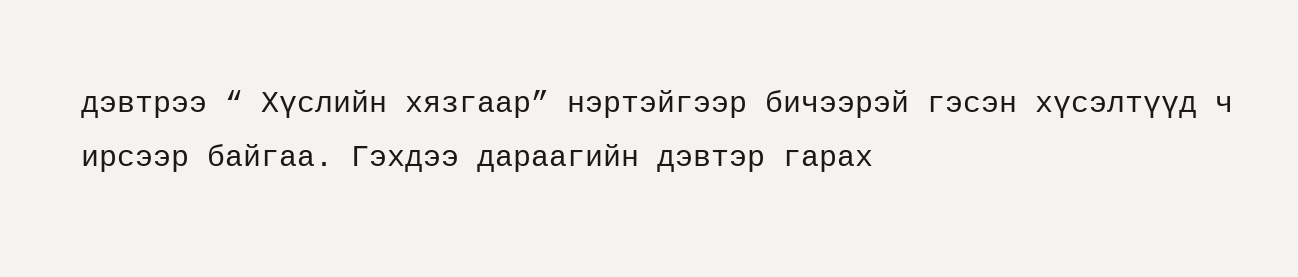дэвтрээ “ Хүслийн хязгаар” нэртэйгээр бичээрэй гэсэн хүсэлтүүд ч ирсээр байгаа. Гэхдээ дараагийн дэвтэр гарах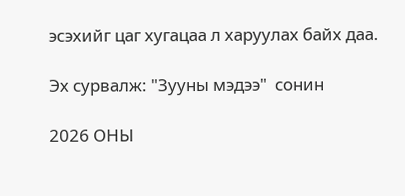эсэхийг цаг хугацаа л харуулах байх даа.

Эх сурвалж: "Зууны мэдээ"  сонин

2026 ОНЫ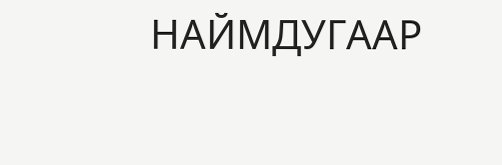НАЙМДУГААР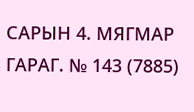САРЫН 4. МЯГМАР ГАРАГ. № 143 (7885)